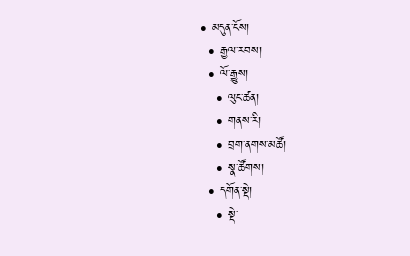• མདུན་ངོས།
  • རྒྱལ་རབས།
  • ལོ་རྒྱུས།
    • ལུང་ཚན།
    • གནས་རི།
    • བྲག་ནགས་མཚོ།
    • སྣ་ཚོགས།
  • དགོན་སྡེ།
    • སྡེ་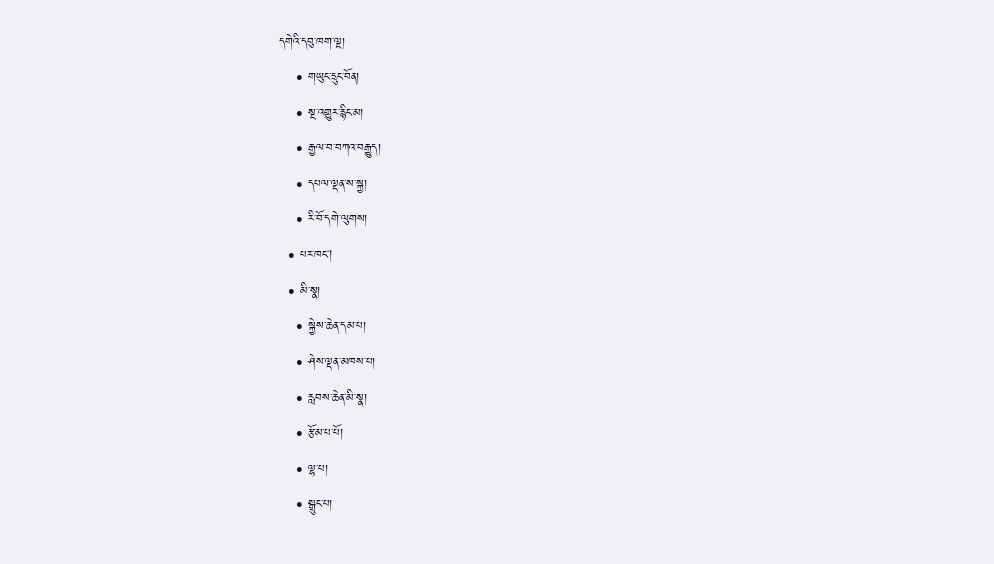དགེའི་དབུ་ཁག་ལྔ།
    • གཡུང་དྲུང་བོན།
    • སྔ་འགྱུར་རྙིང་མ།
    • རྒྱལ་བ་བཀའ་བརྒྱུད།
    • དཔལ་ལྡན་ས་སྐྱ།
    • རི་བོ་དགེ་ལུགས།
  • པར་ཁང།
  • མི་སྣ།
    • སྐྱེས་ཆེན་དམ་པ།
    • ཤེས་ལྡན་མཁས་པ།
    • རླབས་ཆེན་མི་སྣ།
    • རྩོམ་པ་པོ།
    • ལྷ་པ།
    • སྒྲུང་པ།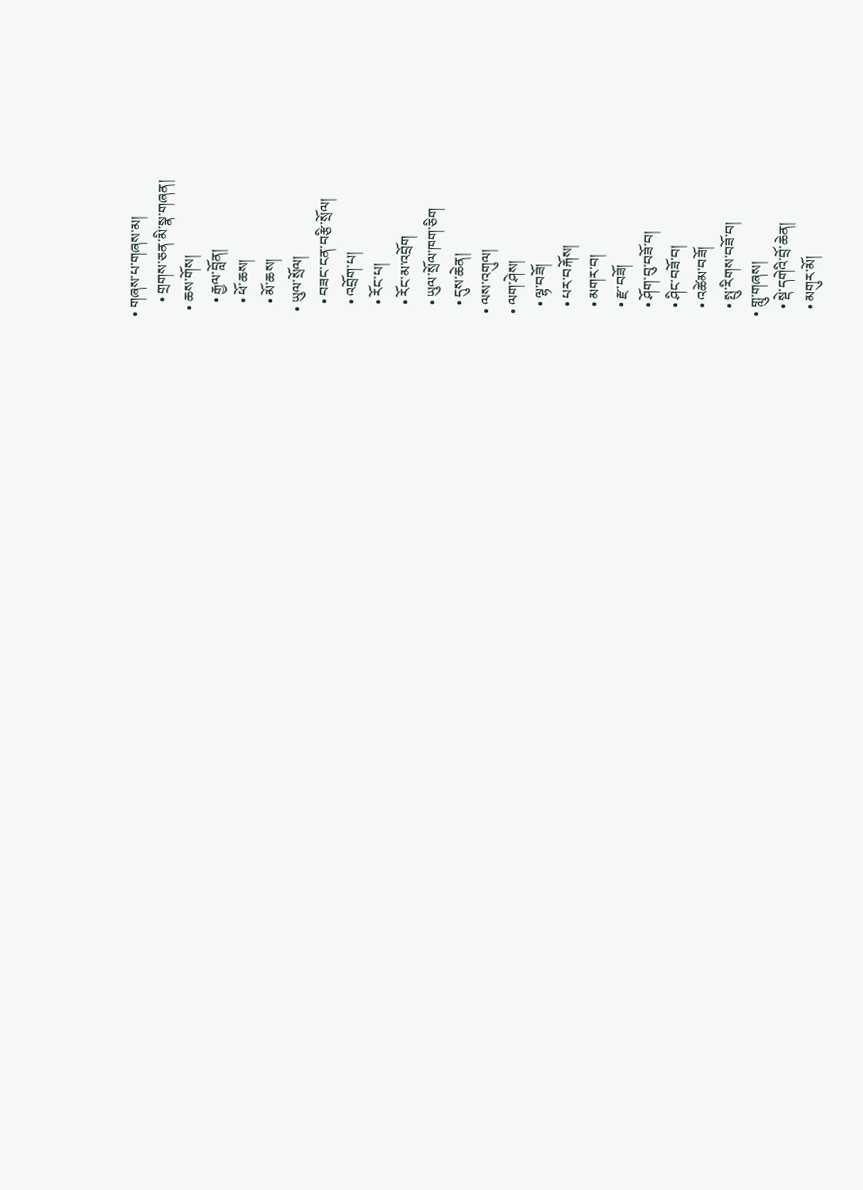• གཞས་པ་གཞས་མ།
    • གྲགས་ཅན་མི་སྣ་གཞན།
  • ཆས་གོས།
    • རྒྱལ་བློན།
    • ཕོ་ཆས།
    • མོ་ཆས།
  • ཡུལ་སྲོལ།
    • བཟང་ངན་བརྩི་སྲོལ།
    • འབྲོག་པ།
    • རོང་པ།
    • རོང་མ་འབྲོག
    • ཡུལ་སྲོལ་ཁག་ཅིག
    • དུས་ཆེན།
  • ལས་འགུལ།
  • ལག་ཤེས།
    • ལྷ་བཟོ།
    • པར་བརྐོས།
    • མགར་བ།
    • རྫ་བཟོ།
    • ཤོག་བུ་བཟོ་བ།
    • ཤིང་བཟོ་བ།
    • འཚེམ་བཟོ།
    • སྤུ་རིགས་བཟོ་བ།
  • གླུ་གཞས།
    • སྡེ་དགེའི་བྲོ་ཆེན།
    • མགུར་མོ།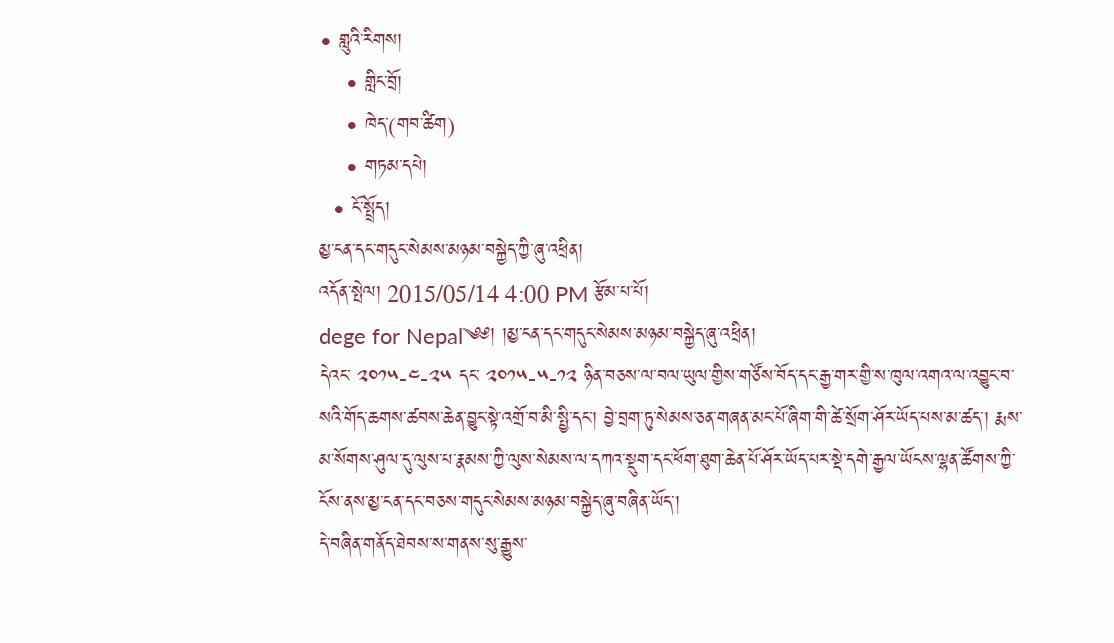• གླུའི་རིགས།
    • གླིང་བྲོ།
    • ཁེད་(གབ་ཚིག)
    • གཏམ་དཔེ།
  • ངོ་སྤྲོད།
མྱ་ངན་དང་གདུང་སེམས་མཉམ་བསྐྱེད་ཀྱི་ཞུ་འཕྲིན།
འདོན་སྤེལ། 2015/05/14 4:00 PM རྩོམ་པ་པོ།
dege for Nepal༄༅། །མྱ་ངན་དང་གདུང་སེམས་མཉམ་བསྐྱེད་ཞུ་འཕྲིན།
དེའང་ ༢༠༡༥-༤-༢༥ དང་ ༢༠༡༥-༥-༡༢ ཉིན་བཅས་ལ་བལ་ཡུལ་གྱིས་གཙོས་བོད་དང་རྒྱ་གར་གྱི་ས་ཁུལ་འགའ་ལ་འབྱུང་བ་སའི་གོད་ཆགས་ཚབས་ཆེན་བྱུང་སྟེ་འགྲོ་བ་མི་སྤྱི་དང་། བྱེ་བྲག་ཏུ་སེམས་ཅན་གཞན་མང་པོ་ཞིག་གི་ཚེ་སྲོག་ཤོར་ཡོད་པས་མ་ཚད་། རྨས་མ་སོགས་ཤུལ་དུ་ལུས་པ་རྣམས་ཀྱི་ལུས་སེམས་ལ་དཀའ་སྡུག་དང་ཕོག་ཐུག་ཆེན་པོ་ཤོར་ཡོད་པར་སྡེ་དགེ་རྒྱལ་ཡོངས་ལྷན་ཚོགས་ཀྱི་ངོས་ནས་མྱ་ངན་དང་བཅས་གདུང་སེམས་མཉམ་བསྐྱེད་ཞུ་བཞིན་ཡོད་།
དེ་བཞིན་གནོད་ཐེབས་ས་གནས་སུ་རྒྱུས་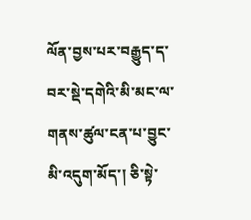ལོན་བྱས་པར་བརྒྱུད་ད་བར་སྡེ་དགེའི་མི་མང་ལ་གནས་ཚུལ་ངན་པ་བྱུང་མི་འདུག་མོད་། ཅི་སྟེ་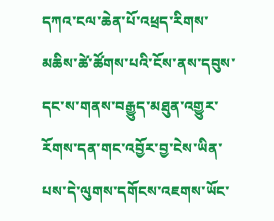དཀའ་ངལ་ཆེན་པོ་འཕྲད་རིགས་མཆིས་ཚེ་ཚོགས་པའི་ངོས་ནས་དབུས་དང་ས་གནས་བརྒྱུད་མཐུན་འགྱུར་རོགས་དན་གང་འབྱོར་བྱ་ངེས་ཡིན་པས་དེ་ལུགས་དགོངས་འཇགས་ཡོང་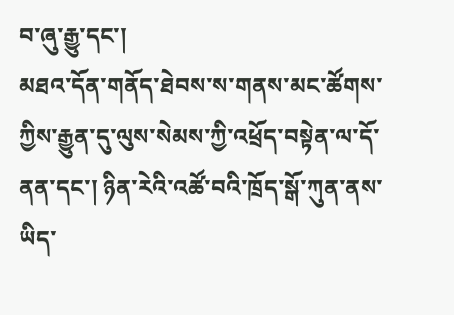བ་ཞུ་རྒྱུ་དང་།
མཐའ་དོན་གནོད་ཐེབས་ས་གནས་མང་ཚོགས་ཀྱིས་རྒྱུན་དུ་ལུས་སེམས་ཀྱི་འཕྲོད་བསྟེན་ལ་དོ་ནན་དང་། ཉིན་རེའི་འཚོ་བའི་ཁྲོད་སྒོ་ཀུན་ནས་ཡིད་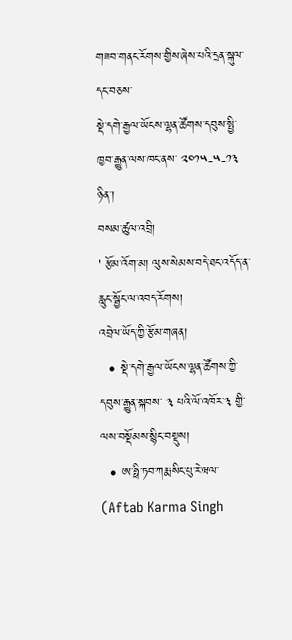གཟབ་གནང་རོགས་གྱིས་ཞེས་པའི་དྲན་སྐུལ་དང་བཅས་
སྡེ་དགེ་རྒྱལ་ཡོངས་ལྷན་ཚོགས་དབུས་སྤྱི་ཁྱབ་རྒྱུན་ལས་ཁང་ནས་ ༢༠༡༥-༥-༡༣ ཉིན་།
བསམ་ཚུལ་འབྲི།
' རྩོམ་འོག་མ། ལུས་སེམས་བདེ་ཐང་འདོད་ན་རླུང་སྦྱོང་ལ་འབད་རོགས།
འབྲེལ་ཡོད་ཀྱི་རྩོམ་གཞན།
  • སྡེ་དགེ་རྒྱལ་ཡོངས་ལྷན་ཚོགས་ཀྱི་དབུས་རྒྱུན་སྐབས་ ༣ པའི་ལོ་འཁོར་༣ གྱི་ལས་བསྡོམས་སྙིང་བསྡུས།
  • ཨ་ཧྥི་ཏབ་ཀརྨ་སིང་པུ་རེ་ཝལ་ (Aftab Karma Singh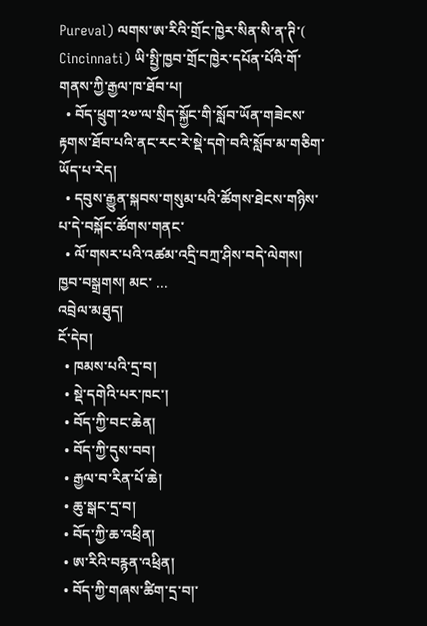Pureval) ལགས་ཨ་རིའི་གྲོང་ཁྱེར་སིན་སི་ན་ཊི་( Cincinnati) ཡི་སྤྱི་ཁྱབ་གྲོང་ཁྱེར་དཔོན་པོའི་གོ་གནས་ཀྱི་རྒྱལ་ཁ་ཐོབ་པ།
  • བོད་ཕྲུག་༢༧་ལ་སྲིད་སྐྱོང་གི་སློབ་ཡོན་གཟེངས་རྟགས་ཐོབ་པའི་ནང་རང་རེ་སྡེ་དགེ་བའི་སློབ་མ་གཅིག་ཡོད་པ་རེད།
  • དབུས་རྒྱུན་སྐབས་གསུམ་པའི་ཚོགས་ཐེངས་གཉིས་པ་དེ་བསྐོང་ཚོགས་གནང་
  • ལོ་གསར་པའི་འཚམ་འདྲི་བཀྲ་ཤིས་བདེ་ལེགས།
ཁྱབ་བསྒྲགས། མང་ ...
འབྲེལ་མཐུད།
ངོ་དེབ།
  • ཁམས་པའི་དྲ་བ།
  • སྡེ་དགེའི་པར་ཁང་།
  • བོད་ཀྱི་བང་ཆེན།
  • བོད་ཀྱི་དུས་བབ།
  • རྒྱལ་བ་རིན་པོ་ཆེ།
  • ཆུ་སྒང་དྲ་བ།
  • བོད་ཀྱི་ཆ་འཕྲིན།
  • ཨ་རིའི་བརྙན་འཕྲིན།
  • བོད་ཀྱི་གཞས་ཚིག་དྲ་བ།་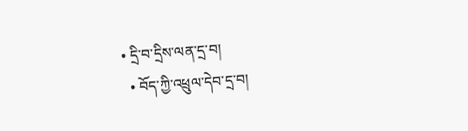• དྲི་བ་དྲིས་ལན་དྲ་བ།
  • བོད་ཀྱི་འཕྲུལ་དེབ་དྲ་བ།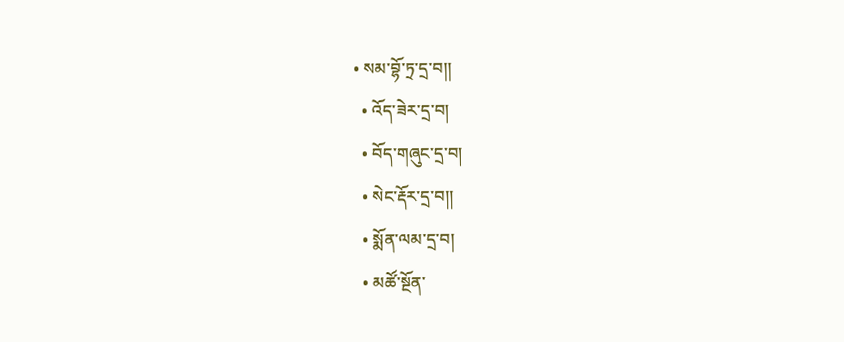• སམ་བྷོ་ཏྲ་དྲ་བ།།
  • འོད་ཟེར་དྲ་བ།
  • བོད་གཞུང་དྲ་བ།
  • སེང་རྡོར་དྲ་བ།།
  • སྨོན་ལམ་དྲ་བ།
  • མཚོ་སྔོན་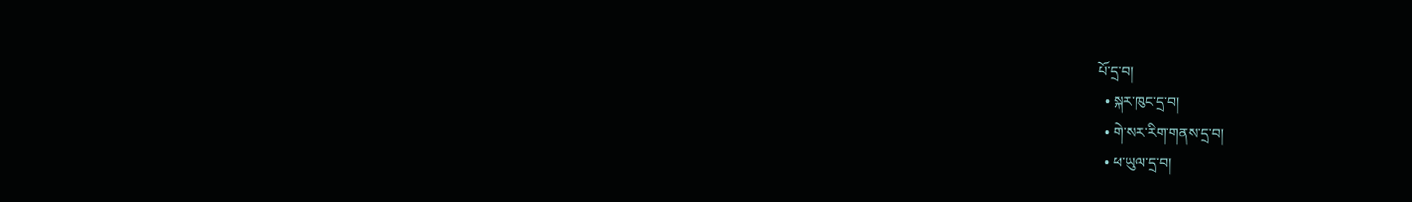པོ་དྲ་བ།
  • སྐར་ཁུང་དྲ་བ།
  • གེ་སར་རིག་གནས་དྲ་བ།
  • ཕ་ཡུལ་དྲ་བ།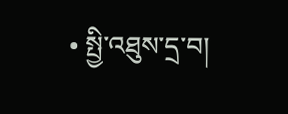• སྤྱི་འཐུས་དྲ་བ།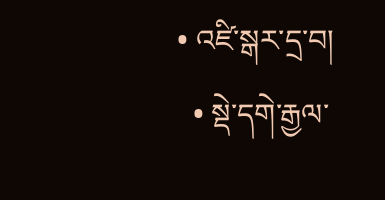• འཛི་སྒར་དྲ་བ།
  • སྡེ་དགེ་རྒྱལ་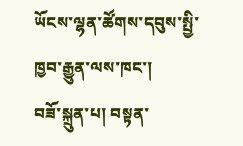ཡོངས་ལྷན་ཚོགས་དབུས་སྤྱི་ཁྱབ་རྒྱུན་ལས་ཁང་།
བཟོ་སྐྲུན་པ། བསྟན་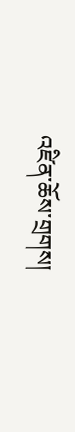འཛིན་ཆོས་གྲགས།